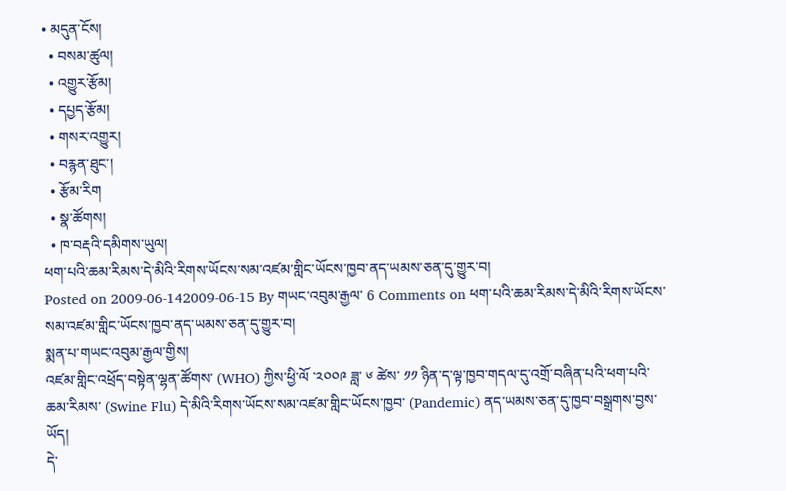• མདུན་ངོས།
  • བསམ་ཚུལ།
  • འགྱུར་རྩོམ།
  • དཔྱད་རྩོམ།
  • གསར་འགྱུར།
  • བརྙན་ཐུང་།
  • རྩོམ་རིག
  • སྣ་ཚོགས།
  • ཁ་བརྡའི་དམིགས་ཡུལ།
ཕག་པའི་ཆམ་རིམས་དེ་མིའི་རིགས་ཡོངས་སམ་འཛམ་གླིང་ཡོངས་ཁྱབ་ནད་ཡམས་ཅན་དུ་གྱུར་བ།
Posted on 2009-06-142009-06-15 By གཡང་འབུམ་རྒྱལ་ 6 Comments on ཕག་པའི་ཆམ་རིམས་དེ་མིའི་རིགས་ཡོངས་སམ་འཛམ་གླིང་ཡོངས་ཁྱབ་ནད་ཡམས་ཅན་དུ་གྱུར་བ།
སྨན་པ་གཡང་འབུམ་རྒྱལ་གྱིས།
འཛམ་གླིང་འཕྲོད་བསྟེན་ལྷན་ཚོགས་ (WHO) ཀྱིས་ཕྱི་ལོ ་༢༠༠༩ ཟླ་ ༦ ཚེས་ ༡༡ ཉིན་ད་ལྟ་ཁྱབ་གདལ་དུ་འགྲོ་བཞིན་པའི་ཕག་པའི་ཆམ་རིམས་ (Swine Flu) དེ་མིའི་རིགས་ཡོངས་སམ་འཛམ་གླིང་ཡོངས་ཁྱབ་ (Pandemic) ནད་ཡམས་ཅན་དུ་ཁྱབ་བསྒྲགས་བྱས་ཡོད།
དེ་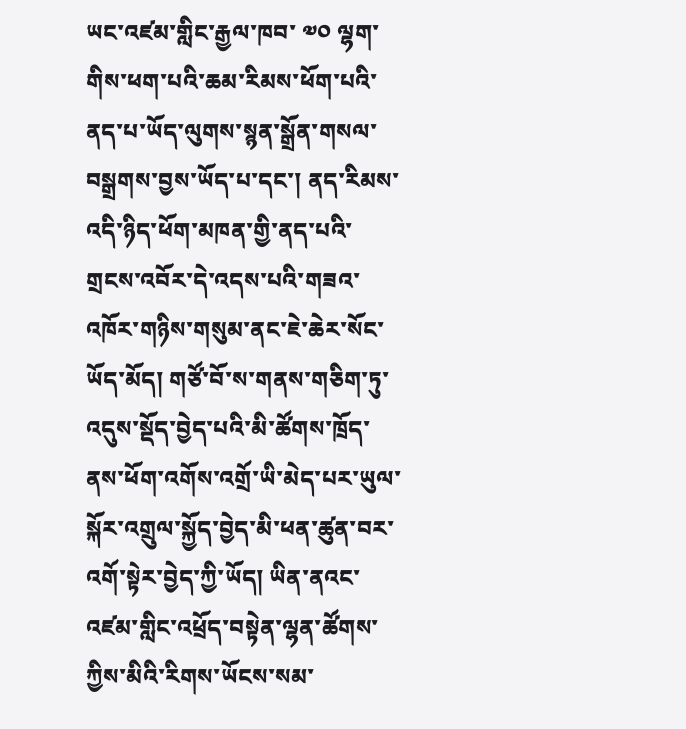ཡང་འཛམ་གླིང་རྒྱལ་ཁབ་ ༧༠ ལྷག་གིས་ཕག་པའི་ཆམ་རིམས་ཕོག་པའི་ནད་པ་ཡོད་ལུགས་སྙན་སྒྲོན་གསལ་བསྒྲགས་བྱས་ཡོད་པ་དང་། ནད་རིམས་འདི་ཉིད་ཕོག་མཁན་གྱི་ནད་པའི་གྲངས་འབོར་དེ་འདས་པའི་གཟའ་འཁོར་གཉིས་གསུམ་ནང་ཇེ་ཆེར་སོང་ཡོད་མོད། གཙོ་བོ་ས་གནས་གཅིག་ཏུ་འདུས་སྡོད་བྱེད་པའི་མི་ཚོགས་ཁྲོད་ནས་ཕོག་འགོས་འགྲོ་ཡི་མེད་པར་ཡུལ་སྐོར་འགྲུལ་སྐྱོད་བྱེད་མི་ཕན་ཚུན་བར་འགོ་སྟེར་བྱེད་ཀྱི་ཡོད། ཡིན་ནའང་འཛམ་གླིང་འཕྲོད་བསྟེན་ལྷན་ཚོགས་ ཀྱིས་མིའི་རིགས་ཡོངས་སམ་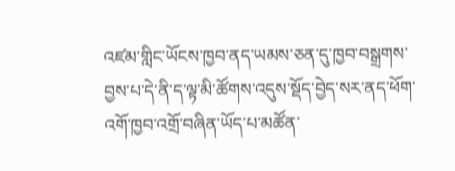འཛམ་གླིང་ཡོངས་ཁྱབ་ནད་ཡམས་ཅན་དུ་ཁྱབ་བསྒྲགས་བྱས་པ་དེ་ནི་ད་ལྟ་མི་ཚོགས་འདུས་སྡོད་བྱེད་སར་ནད་ཕོག་འགོ་ཁྱབ་འགྲོ་བཞིན་ཡོད་པ་མཚོན་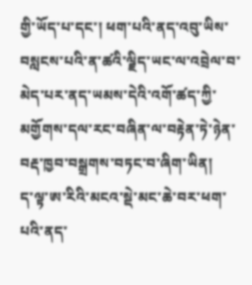གྱི་ཡོད་པ་དང་། ཕག་པའི་ནད་འབུ་ཡིས་བསླངས་པའི་ན་ཚའི་ལྗིད་ཡང་ལ་འབྲེལ་བ་མེད་པར་ནད་ཡམས་དེའི་འགོ་ཚད་ཀྱི་མགྱོགས་དལ་རང་བཞིན་ལ་བརྟེན་ཏེ་ཉེན་བརྡ་ཁྱབ་བསྒྲགས་བཏང་བ་ཞིག་ཡིན།
ད་ལྟ་ཨ་རིའི་མངའ་སྡེ་མང་ཆེ་བར་ཕག་པའི་ནད་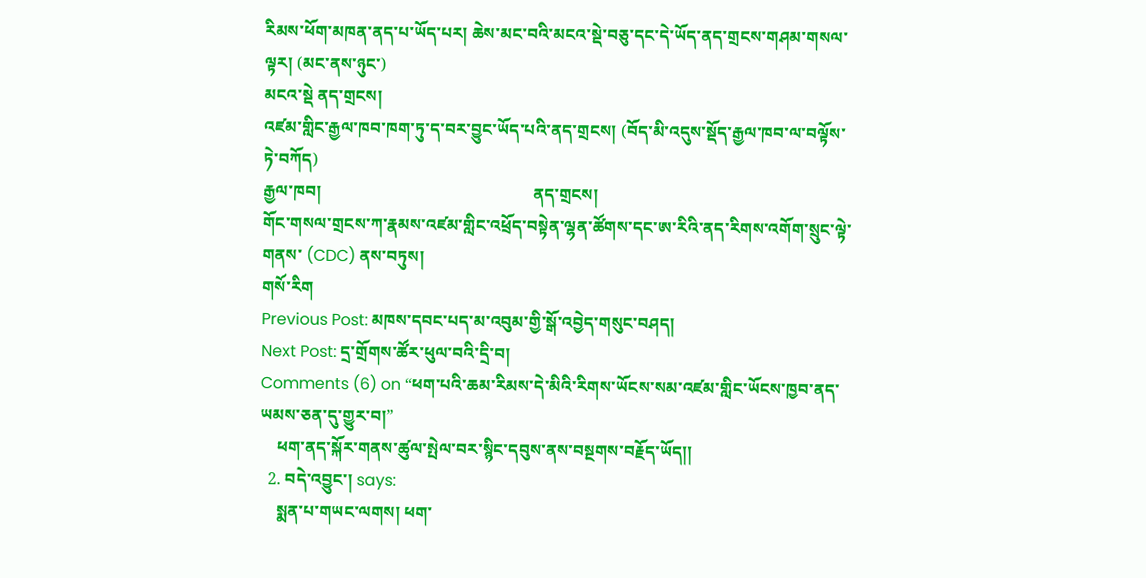རིམས་ཕོག་མཁན་ནད་པ་ཡོད་པར། ཆེས་མང་བའི་མངའ་སྡེ་བཅུ་དང་དེ་ཡོད་ནད་གྲངས་གཤམ་གསལ་ལྟར། (མང་ནས་ཉུང་)
མངའ་སྡེ ནད་གྲངས།
འཛམ་གླིང་རྒྱལ་ཁབ་ཁག་ཏུ་ད་བར་བྱུང་ཡོད་པའི་ནད་གྲངས། (བོད་མི་འདུས་སྡོད་རྒྱལ་ཁབ་ལ་བལྟོས་ཏེ་བཀོད)
རྒྱལ་ཁབ།                                                   ནད་གྲངས།
གོང་གསལ་གྲངས་ཀ་རྣམས་འཛམ་གླིང་འཕྲོད་བསྟེན་ལྷན་ཚོགས་དང་ཨ་རིའི་ནད་རིགས་འགོག་སྲུང་ལྟེ་གནས་ (CDC) ནས་བཏུས།
གསོ་རིག
Previous Post: མཁས་དབང་པད་མ་འབུམ་གྱི་སྒོ་འབྱེད་གསུང་བཤད།
Next Post: དྲ་གྲོགས་ཚོར་ཕུལ་བའི་དྲི་བ།
Comments (6) on “ཕག་པའི་ཆམ་རིམས་དེ་མིའི་རིགས་ཡོངས་སམ་འཛམ་གླིང་ཡོངས་ཁྱབ་ནད་ཡམས་ཅན་དུ་གྱུར་བ།”
    ཕག་ནད་སྐོར་གནས་ཚུལ་སྤེལ་བར་སྙིང་དབུས་ནས་བསྔགས་བརྗོད་ཡོད།།
  2. བདེ་འབྱུང་། says:
    སྨན་པ་གཡང་ལགས། ཕག་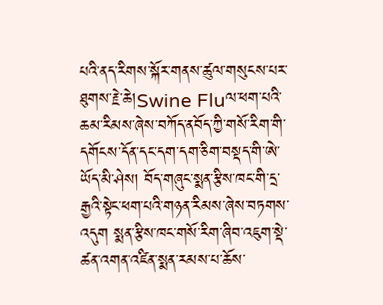པའི་ནད་རིགས་སྐོར་གནས་ཚུལ་གསུངས་པར་ཐུགས་རྗེ་ཆེ།Swine Fluལ་ཕག་པའི་ཆམ་རིམས་ཞེས་བཀོད་ནབོད་ཀྱི་གསོ་རིག་གི་དགོངས་དོན་དང་དག་དག་ཅིག་བསྡད་གི་ཨེ་ཡོད་མི་ཤེས། བོད་གཞུང་སྨན་རྩིས་ཁང་གི་དྲ་རྒྱའི་སྟེང་ཕག་པའི་གཉན་རིམས་ཞེས་བཏགས་འདུག སྨན་རྩིས་ཁང་གསོ་རིག་ཞིབ་འཇུག་སྡེ་ཚན་འགན་འཛིན་སྨན་རམས་པ་ཆོས་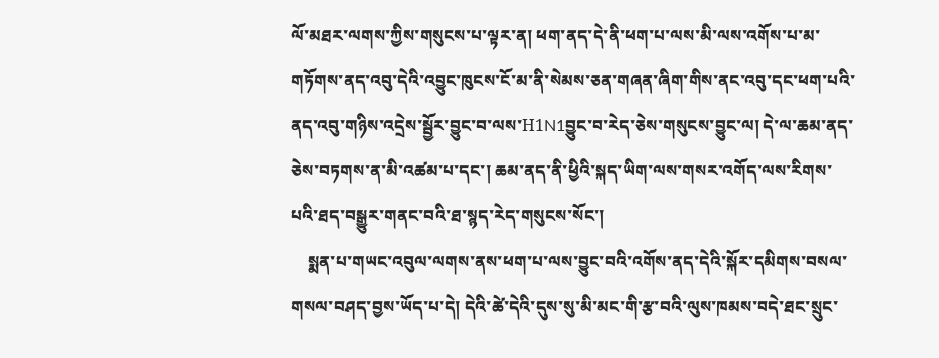ལོ་མཐར་ལགས་ཀྱིས་གསུངས་པ་ལྟར་ན། ཕག་ནད་དེ་ནི་ཕག་པ་ལས་མི་ལས་འགོས་པ་མ་གཏོགས་ནད་འབུ་དེའི་འབྱུང་ཁུངས་ངོ་མ་ནི་སེམས་ཅན་གཞན་ཞིག་གིས་ནང་འབུ་དང་ཕག་པའི་ནད་འབུ་གཉིས་འདྲེས་སྦྱོར་བྱུང་བ་ལས་H1N1བྱུང་བ་རེད་ཅེས་གསུངས་བྱུང་ལ། དེ་ལ་ཆམ་ནད་ཅེས་བཏགས་ན་མི་འཚམ་པ་དང་། ཆམ་ནད་ནི་ཕྱིའི་སྐད་ཡིག་ལས་གསར་འགོད་ལས་རིགས་པའི་ཐད་བསྒྱུར་གནང་བའི་ཐ་སྙད་རེད་གསུངས་སོང་།
    སྨན་པ་གཡང་འབུལ་ལགས་ནས་ཕག་པ་ལས་བྱུང་བའི་འགོས་ནད་དེའི་སྐོར་དམིགས་བསལ་གསལ་བཤད་བྱས་ཡོད་པ་དེ། དེའི་ཚེ་དེའི་དུས་སུ་མི་མང་གི་རྩ་བའི་ལུས་ཁམས་བདེ་ཐང་སྲུང་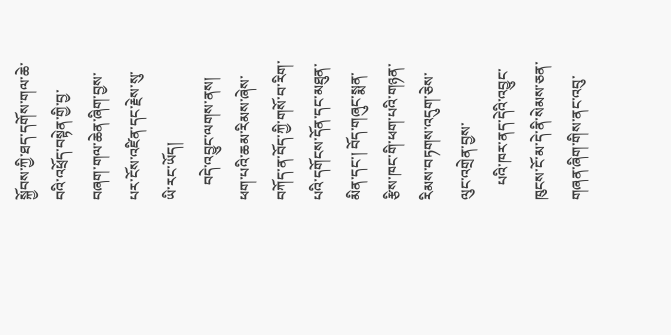སྐྱོབས་ཀྱི་ཐད་དགོས་གལ་ཆེ་བའི་འཕྲོད་བསྟེན་གྱི་བྱ་བཞག་གལ་ཆེན་ཞིག་བྱས་པར་ངོས་འཛིན་དང་རྗེས་སུ་ཡི་རང་ཡོད།
    བདེ་འབྱུང་ལགས་ནས། ཕག་པའི་ཆམ་རིམས་ཞེས་བཀོད་ན་བོད་ཀྱི་གསོ་བ་རིག་པའི་དགོངས་དོན་དང་མཐུན་མིན་དང་། བོད་གཞུང་སྨན་རྩིས་ཁང་གི་ཕག་པའི་གཉན་རིམས་བཏགས་འདུག་ཅེས་ལུང་འགྲེན་བྱས་
    པའི་ཁར་ནད་དེའི་འབྱུང་ཁུངས་ངོ་མ་དེ་ནི་སེམས་ཅན་གཞན་ཞིག་གིས་ནང་འབུ་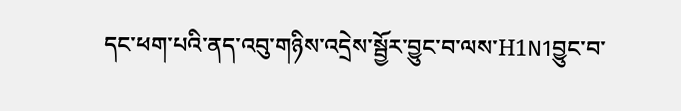དང་ཕག་པའི་ནད་འབུ་གཉིས་འདྲེས་སྦྱོར་བྱུང་བ་ལས་H1N1བྱུང་བ་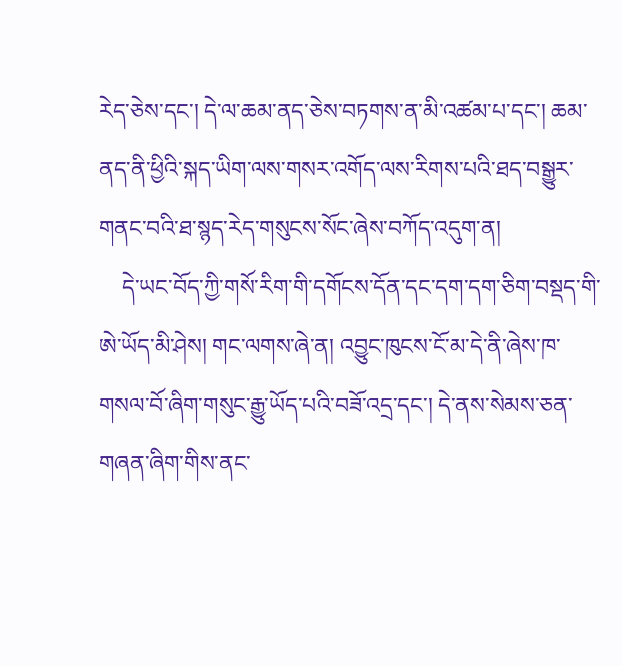རེད་ཅེས་དང་། དེ་ལ་ཆམ་ནད་ཅེས་བཏགས་ན་མི་འཚམ་པ་དང་། ཆམ་ནད་ནི་ཕྱིའི་སྐད་ཡིག་ལས་གསར་འགོད་ལས་རིགས་པའི་ཐད་བསྒྱུར་གནང་བའི་ཐ་སྙད་རེད་གསུངས་སོང་ཞེས་བཀོད་འདུག་ན།
    དེ་ཡང་བོད་ཀྱི་གསོ་རིག་གི་དགོངས་དོན་དང་དག་དག་ཅིག་བསྡད་གི་ཨེ་ཡོད་མི་ཤེས། གང་ལགས་ཞེ་ན། འབྱུང་ཁུངས་ངོ་མ་དེ་ནི་ཞེས་ཁ་གསལ་བོ་ཞིག་གསུང་རྒྱུ་ཡོད་པའི་བཟོ་འདྲ་དང་། དེ་ནས་སེམས་ཅན་གཞན་ཞིག་གིས་ནང་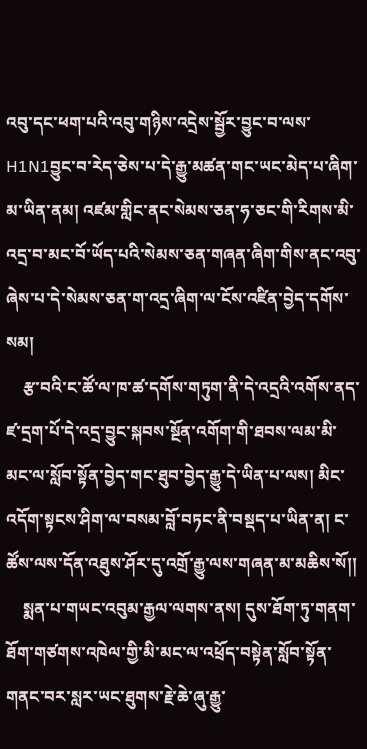འབུ་དང་ཕག་པའི་འབུ་གཉིས་འདྲེས་སྦྱོར་བྱུང་བ་ལས་H1N1བྱུང་བ་རེད་ཅེས་པ་དེ་རྒྱུ་མཚན་གང་ཡང་མེད་པ་ཞིག་མ་ཡིན་ནམ། འཛམ་གླིང་ནང་སེམས་ཅན་ཧ་ཅང་གི་རིགས་མི་འདྲ་བ་མང་བོ་ཡོད་པའི་སེམས་ཅན་གཞན་ཞིག་གིས་ནང་འབུ་ཞེས་པ་དེ་སེམས་ཅན་ག་འདྲ་ཞིག་ལ་ངོས་འཛིན་བྱེད་དགོས་སམ།
    རྩ་བའི་ང་ཚོ་ལ་ཁ་ཚ་དགོས་གཏུག་ནི་དེ་འདྲའི་འགོས་ནད་ཛ་དྲག་པོ་དེ་འདྲ་བྱུང་སྐབས་སྔོན་འགོག་གི་ཐབས་ལམ་མི་མང་ལ་སློབ་སྟོན་བྱེད་གང་ཐུབ་བྱེད་རྒྱུ་དེ་ཡིན་པ་ལས། མིང་འདོག་སྟངས་ཤིག་ལ་བསམ་བློ་བཏང་ནི་བསྡད་པ་ཡིན་ན། ང་ཚོས་ལས་དོན་འཐུས་ཤོར་དུ་འགྲོ་རྒྱུ་ལས་གཞན་མ་མཆིས་སོ།།
    སྨན་པ་གཡང་འབུམ་རྒྱལ་ལགས་ནས། དུས་ཐོག་ཏུ་གནག་ཐོག་གཙགས་འཁེལ་གྱི་མི་མང་ལ་འཕྲོད་བསྟེན་སློབ་སྟོན་གནང་བར་སླར་ཡང་ཐུགས་རྗེ་ཆེ་ཞུ་རྒྱུ་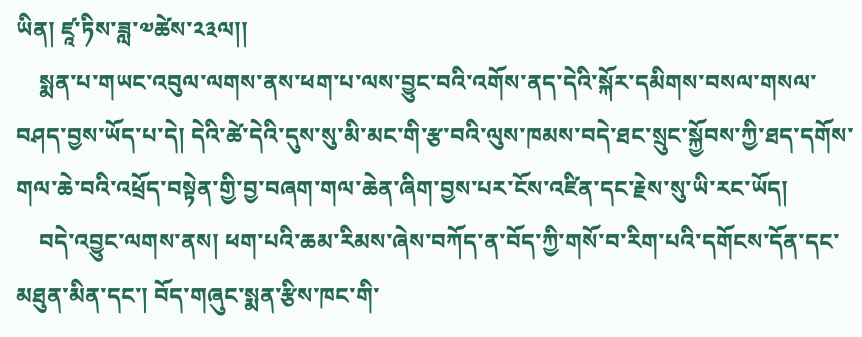ཡིན། ཛཱ་ཏིས་ཟླ་༧ཚེས་༢༣ལ།།
    སྨན་པ་གཡང་འབུལ་ལགས་ནས་ཕག་པ་ལས་བྱུང་བའི་འགོས་ནད་དེའི་སྐོར་དམིགས་བསལ་གསལ་བཤད་བྱས་ཡོད་པ་དེ། དེའི་ཚེ་དེའི་དུས་སུ་མི་མང་གི་རྩ་བའི་ལུས་ཁམས་བདེ་ཐང་སྲུང་སྐྱོབས་ཀྱི་ཐད་དགོས་གལ་ཆེ་བའི་འཕྲོད་བསྟེན་གྱི་བྱ་བཞག་གལ་ཆེན་ཞིག་བྱས་པར་ངོས་འཛིན་དང་རྗེས་སུ་ཡི་རང་ཡོད།
    བདེ་འབྱུང་ལགས་ནས། ཕག་པའི་ཆམ་རིམས་ཞེས་བཀོད་ན་བོད་ཀྱི་གསོ་བ་རིག་པའི་དགོངས་དོན་དང་མཐུན་མིན་དང་། བོད་གཞུང་སྨན་རྩིས་ཁང་གི་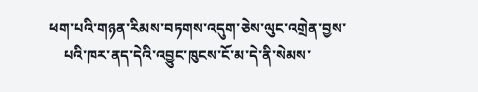ཕག་པའི་གཉན་རིམས་བཏགས་འདུག་ཅེས་ལུང་འགྲེན་བྱས་
    པའི་ཁར་ནད་དེའི་འབྱུང་ཁུངས་ངོ་མ་དེ་ནི་སེམས་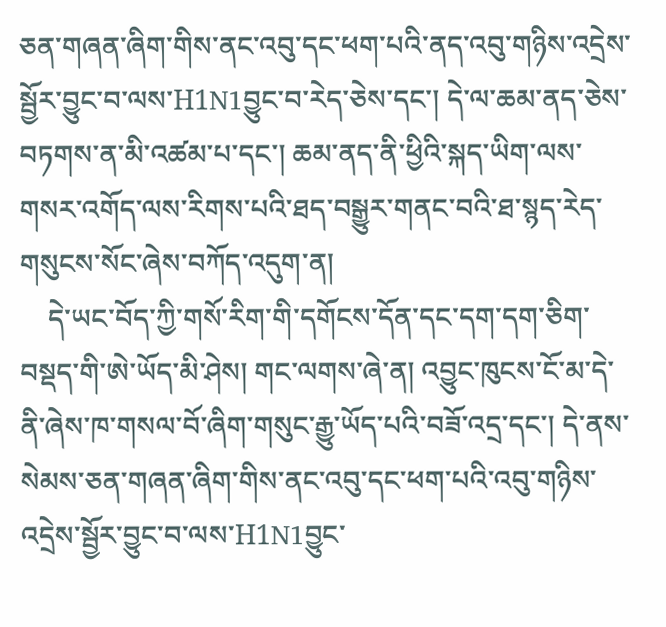ཅན་གཞན་ཞིག་གིས་ནང་འབུ་དང་ཕག་པའི་ནད་འབུ་གཉིས་འདྲེས་སྦྱོར་བྱུང་བ་ལས་H1N1བྱུང་བ་རེད་ཅེས་དང་། དེ་ལ་ཆམ་ནད་ཅེས་བཏགས་ན་མི་འཚམ་པ་དང་། ཆམ་ནད་ནི་ཕྱིའི་སྐད་ཡིག་ལས་གསར་འགོད་ལས་རིགས་པའི་ཐད་བསྒྱུར་གནང་བའི་ཐ་སྙད་རེད་གསུངས་སོང་ཞེས་བཀོད་འདུག་ན།
    དེ་ཡང་བོད་ཀྱི་གསོ་རིག་གི་དགོངས་དོན་དང་དག་དག་ཅིག་བསྡད་གི་ཨེ་ཡོད་མི་ཤེས། གང་ལགས་ཞེ་ན། འབྱུང་ཁུངས་ངོ་མ་དེ་ནི་ཞེས་ཁ་གསལ་བོ་ཞིག་གསུང་རྒྱུ་ཡོད་པའི་བཟོ་འདྲ་དང་། དེ་ནས་སེམས་ཅན་གཞན་ཞིག་གིས་ནང་འབུ་དང་ཕག་པའི་འབུ་གཉིས་འདྲེས་སྦྱོར་བྱུང་བ་ལས་H1N1བྱུང་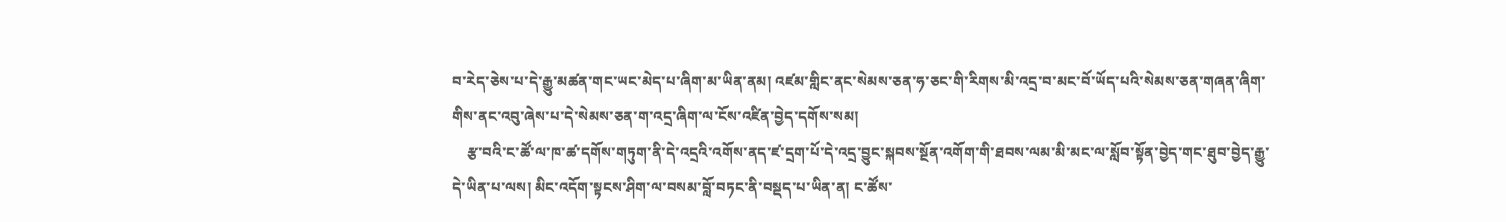བ་རེད་ཅེས་པ་དེ་རྒྱུ་མཚན་གང་ཡང་མེད་པ་ཞིག་མ་ཡིན་ནམ། འཛམ་གླིང་ནང་སེམས་ཅན་ཧ་ཅང་གི་རིགས་མི་འདྲ་བ་མང་བོ་ཡོད་པའི་སེམས་ཅན་གཞན་ཞིག་གིས་ནང་འབུ་ཞེས་པ་དེ་སེམས་ཅན་ག་འདྲ་ཞིག་ལ་ངོས་འཛིན་བྱེད་དགོས་སམ།
    རྩ་བའི་ང་ཚོ་ལ་ཁ་ཚ་དགོས་གཏུག་ནི་དེ་འདྲའི་འགོས་ནད་ཛ་དྲག་པོ་དེ་འདྲ་བྱུང་སྐབས་སྔོན་འགོག་གི་ཐབས་ལམ་མི་མང་ལ་སློབ་སྟོན་བྱེད་གང་ཐུབ་བྱེད་རྒྱུ་དེ་ཡིན་པ་ལས། མིང་འདོག་སྟངས་ཤིག་ལ་བསམ་བློ་བཏང་ནི་བསྡད་པ་ཡིན་ན། ང་ཚོས་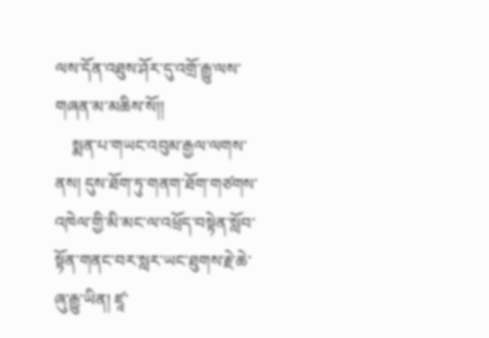ལས་དོན་འཐུས་ཤོར་དུ་འགྲོ་རྒྱུ་ལས་གཞན་མ་མཆིས་སོ།།
    སྨན་པ་གཡང་འབུམ་རྒྱལ་ལགས་ནས། དུས་ཐོག་ཏུ་གནག་ཐོག་གཙགས་འཁེལ་གྱི་མི་མང་ལ་འཕྲོད་བསྟེན་སློབ་སྟོན་གནང་བར་སླར་ཡང་ཐུགས་རྗེ་ཆེ་ཞུ་རྒྱུ་ཡིན། ཛཱ་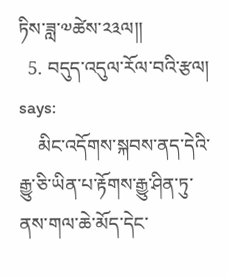ཏིས་ཟླ་༧ཚེས་༢༣ལ།།
  5. བདུད་འདུལ་རོལ་བའི་རྩལ། says:
    མིང་འདོགས་སྐབས་ནད་དེའི་རྒྱུ་ཅི་ཡིན་པ་རྟོགས་རྒྱུ་ཤིན་ཏུ་ནས་གལ་ཆེ་མོད་དེང་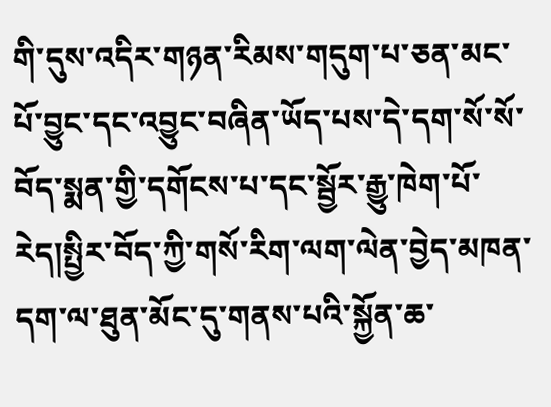གི་དུས་འདིར་གཉན་རིམས་གདུག་པ་ཅན་མང་པོ་བྱུང་དང་འབྱུང་བཞིན་ཡོད་པས་དེ་དག་སོ་སོ་བོད་སྨན་གྱི་དགོངས་པ་དང་སྦྱོར་རྒྱུ་ཁེག་པོ་རེད།སྤྱིར་བོད་ཀྱི་གསོ་རིག་ལག་ལེན་བྱེད་མཁན་དག་ལ་ཐུན་མོང་དུ་གནས་པའི་སྐྱོན་ཆ་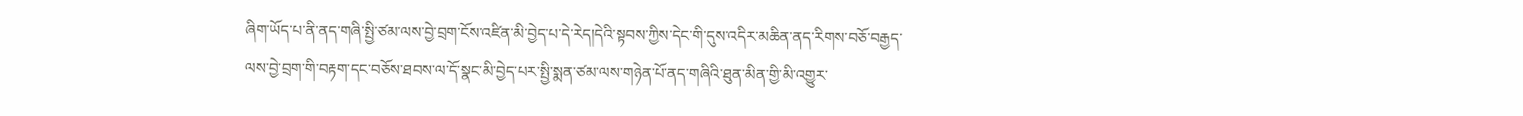ཞིག་ཡོད་པ་ནི་ནད་གཞི་སྤྱི་ཙམ་ལས་བྱེ་བྲག་ངོས་འཛིན་མི་བྱེད་པ་དེ་རེད།དེའི་སྟབས་ཀྱིས་དེང་གི་དུས་འདིར་མཆིན་ནད་རིགས་བཅོ་བརྒྱད་ལས་བྱེ་བྲག་གི་བརྟག་དང་བཅོས་ཐབས་ལ་དོ་སྣང་མི་བྱེད་པར་སྤྱི་སྨན་ཙམ་ལས་གཉེན་པོ་ནད་གཞིའི་ཐུན་མིན་གྱི་མི་འགྱུར་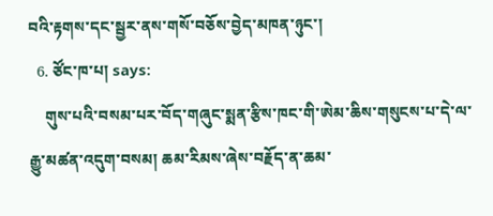བའི་རྟགས་དང་སྦྱར་ནས་གསོ་བཅོས་བྱེད་མཁན་ཉུང་།
  6. ཙོང་ཁ་པ། says:
    གུས་པའི་བསམ་པར་བོད་གཞུང་སྨན་རྩིས་ཁང་གི་ཨེམ་ཆིས་གསུངས་པ་དེ་ལ་རྒྱུ་མཚན་འདུག་བསམ། ཆམ་རིམས་ཞེས་བརྗོད་ན་ཆམ་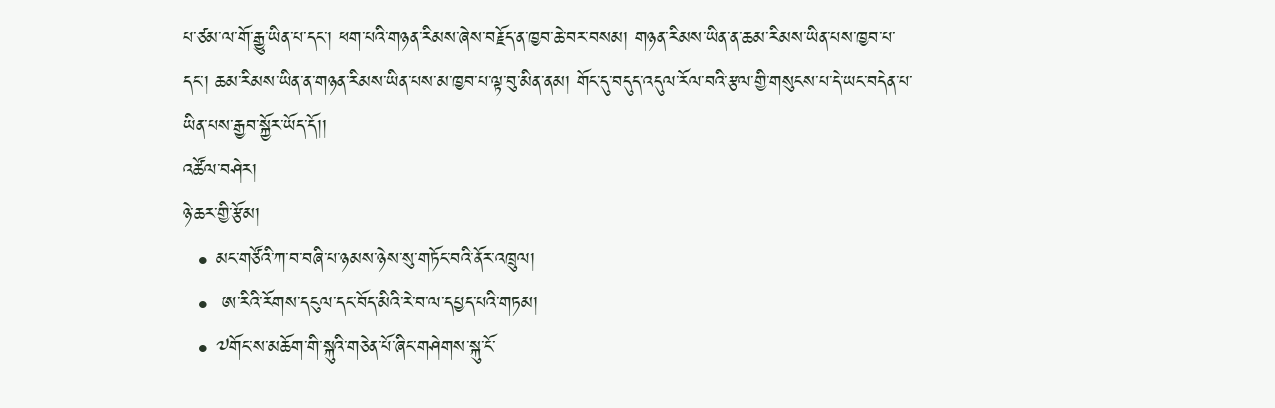པ་ཙམ་ལ་གོ་རྒྱུ་ཡིན་པ་དང་། ཕག་པའི་གཉན་རིམས་ཞེས་བརྗོད་ན་ཁྱབ་ཆེ་བར་བསམ། གཉན་རིམས་ཡིན་ན་ཆམ་རིམས་ཡིན་པས་ཁྱབ་པ་དང་། ཆམ་རིམས་ཡིན་ན་གཉན་རིམས་ཡིན་པས་མ་ཁྱབ་པ་ལྟ་བུ་མིན་ནམ། གོང་དུ་བདུད་འདུལ་རོལ་བའི་རྩལ་གྱི་གསུངས་པ་དེ་ཡང་བདེན་པ་ཡིན་པས་རྒྱབ་སྐྱོར་ཡོད་དོ།།
འཚོལ་བཤེར།
ཉེ་ཆར་གྱི་རྩོམ།
  • མང་གཙོའི་ཀ་བ་བཞི་པ་ཉམས་ཉེས་སུ་གཏོང་བའི་ནོར་འཁྲུལ།
  •  ཨ་རིའི་རོགས་དངུལ་དང་བོད་མིའི་རེ་བ་ལ་དཔྱད་པའི་གཏམ།
  • ༧གོང་ས་མཆོག་གི་སྐུའི་གཅེན་པོ་ཞིང་གཤེགས་སྐུ་ངོ་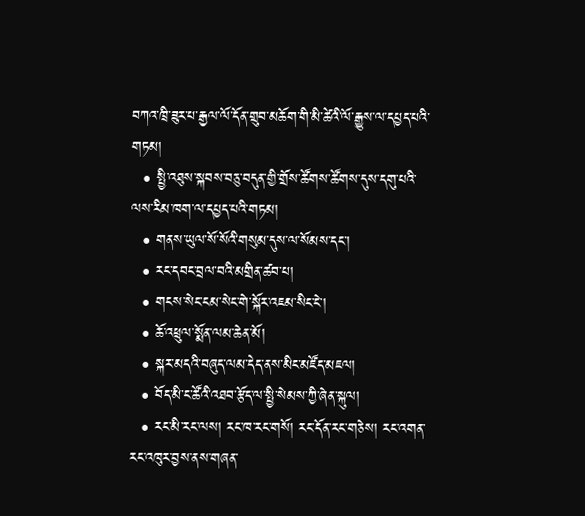བཀའ་ཁྲི་ཟུར་པ་རྒྱལ་ལོ་དོན་གྲུབ་མཆོག་གི་མི་ཚེའི་ལོ་རྒྱུས་ལ་དཔྱད་པའི་གཏམ།
  • སྤྱི་འཐུས་སྐབས་བཅུ་བདུན་གྱི་གྲོས་ཚོགས་ཚོགས་དུས་དགུ་པའི་ལས་རིམ་ཁག་ལ་དཔྱད་པའི་གཏམ།
  • གནས་ཡུལ་སོ་སོའི་གསུམ་དུས་ལ་སོམས་དང་།
  • རང་དབང་བྲལ་བའི་མགྲིན་ཚབ་པ།
  • གངས་སེང་ངམ་སེང་གེ་སྐོར་འཇམ་སིང་ངེ་།
  • ཆོ་འཕྲུལ་སྨོན་ལམ་ཆེན་མོ།
  • སྐར་མདའི་བཞུད་ལམ་དེད་ནས་མིང་མཛོད་མཇལ།
  • བོད་མི་ང་ཚོའི་འཐབ་རྩོད་ལ་སྤྱི་སེམས་ཀྱི་ཞེན་སྐུལ།
  • རང་མི་རང་ལས། རང་ཁ་རང་གསོ། རང་དོན་རང་གཅེས། རང་འགན་རང་འཁུར་བྱས་ནས་གཞན་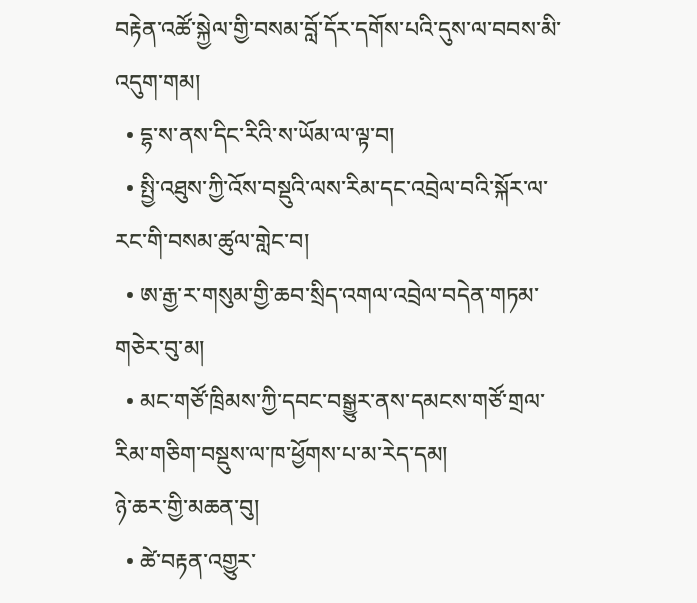བརྟེན་འཚོ་སྐྱེལ་གྱི་བསམ་བློ་དོར་དགོས་པའི་དུས་ལ་བབས་མི་འདུག་གམ།
  • དྷ་ས་ནས་དིང་རིའི་ས་ཡོམ་ལ་ལྟ་བ།
  • སྤྱི་འཐུས་ཀྱི་འོས་བསྡུའི་ལས་རིམ་དང་འབྲེལ་བའི་སྐོར་ལ་རང་གི་བསམ་ཚུལ་གླེང་བ།
  • ཨ་རྒྱ་ར་གསུམ་གྱི་ཆབ་སྲིད་འགལ་འབྲེལ་བདེན་གཏམ་གཅེར་བུ་མ།
  • མང་གཙོ་ཁྲིམས་ཀྱི་དབང་བསྒྱུར་ནས་དམངས་གཙོ་གྲལ་རིམ་གཅིག་བསྡུས་ལ་ཁ་ཕྱོགས་པ་མ་རེད་དམ།
ཉེ་ཆར་གྱི་མཆན་བུ།
  • ཚེ་བརྟན་འགྱུར་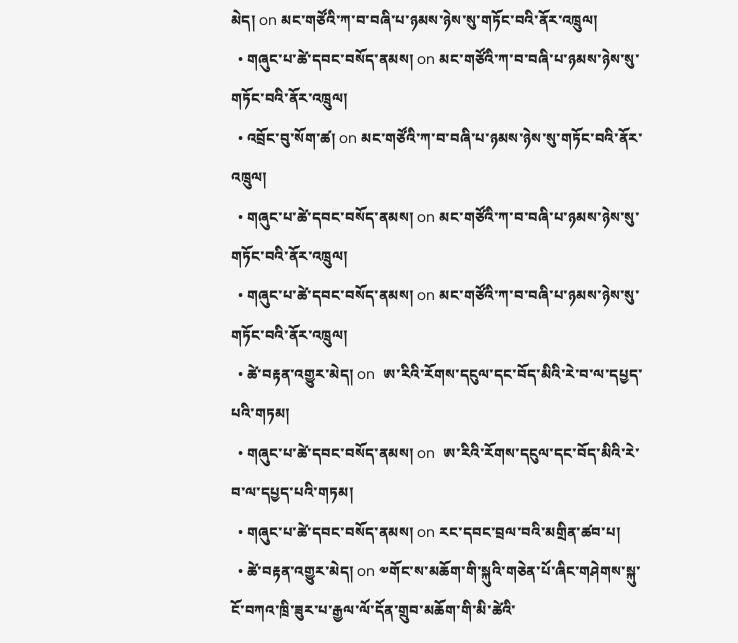མེད། on མང་གཙོའི་ཀ་བ་བཞི་པ་ཉམས་ཉེས་སུ་གཏོང་བའི་ནོར་འཁྲུལ།
  • གཞུང་པ་ཚེ་དབང་བསོད་ནམས། on མང་གཙོའི་ཀ་བ་བཞི་པ་ཉམས་ཉེས་སུ་གཏོང་བའི་ནོར་འཁྲུལ།
  • འབྲོང་བུ་སོག་ཚ། on མང་གཙོའི་ཀ་བ་བཞི་པ་ཉམས་ཉེས་སུ་གཏོང་བའི་ནོར་འཁྲུལ།
  • གཞུང་པ་ཚེ་དབང་བསོད་ནམས། on མང་གཙོའི་ཀ་བ་བཞི་པ་ཉམས་ཉེས་སུ་གཏོང་བའི་ནོར་འཁྲུལ།
  • གཞུང་པ་ཚེ་དབང་བསོད་ནམས། on མང་གཙོའི་ཀ་བ་བཞི་པ་ཉམས་ཉེས་སུ་གཏོང་བའི་ནོར་འཁྲུལ།
  • ཚེ་བརྟན་འགྱུར་མེད། on  ཨ་རིའི་རོགས་དངུལ་དང་བོད་མིའི་རེ་བ་ལ་དཔྱད་པའི་གཏམ།
  • གཞུང་པ་ཚེ་དབང་བསོད་ནམས། on  ཨ་རིའི་རོགས་དངུལ་དང་བོད་མིའི་རེ་བ་ལ་དཔྱད་པའི་གཏམ།
  • གཞུང་པ་ཚེ་དབང་བསོད་ནམས། on རང་དབང་བྲལ་བའི་མགྲིན་ཚབ་པ།
  • ཚེ་བརྟན་འགྱུར་མེད། on ༧གོང་ས་མཆོག་གི་སྐུའི་གཅེན་པོ་ཞིང་གཤེགས་སྐུ་ངོ་བཀའ་ཁྲི་ཟུར་པ་རྒྱལ་ལོ་དོན་གྲུབ་མཆོག་གི་མི་ཚེའི་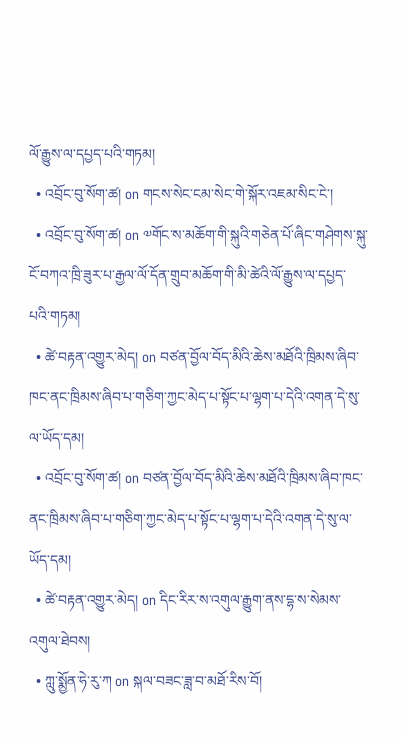ལོ་རྒྱུས་ལ་དཔྱད་པའི་གཏམ།
  • འབྲོང་བུ་སོག་ཚ། on གངས་སེང་ངམ་སེང་གེ་སྐོར་འཇམ་སིང་ངེ་།
  • འབྲོང་བུ་སོག་ཚ། on ༧གོང་ས་མཆོག་གི་སྐུའི་གཅེན་པོ་ཞིང་གཤེགས་སྐུ་ངོ་བཀའ་ཁྲི་ཟུར་པ་རྒྱལ་ལོ་དོན་གྲུབ་མཆོག་གི་མི་ཚེའི་ལོ་རྒྱུས་ལ་དཔྱད་པའི་གཏམ།
  • ཚེ་བརྟན་འགྱུར་མེད། on བཙན་བྱོལ་བོད་མིའི་ཆེས་མཐོའི་ཁྲིམས་ཞིབ་ཁང་ནང་ཁྲིམས་ཞིབ་པ་གཅིག་ཀྱང་མེད་པ་སྟོང་པ་ལྷག་པ་དེའི་འགན་དེ་སུ་ལ་ཡོད་དམ།
  • འབྲོང་བུ་སོག་ཚ། on བཙན་བྱོལ་བོད་མིའི་ཆེས་མཐོའི་ཁྲིམས་ཞིབ་ཁང་ནང་ཁྲིམས་ཞིབ་པ་གཅིག་ཀྱང་མེད་པ་སྟོང་པ་ལྷག་པ་དེའི་འགན་དེ་སུ་ལ་ཡོད་དམ།
  • ཚེ་བརྟན་འགྱུར་མེད། on དིང་རིར་ས་འགུལ་རྒྱུག་ནས་དྷ་ས་སེམས་འགུལ་ཐེབས།
  • ཀླུ་སྨྱོན་ཧེ་རུ་ཀ on སྐལ་བཟང་ཟླ་བ་མཐོ་རིས་བོ།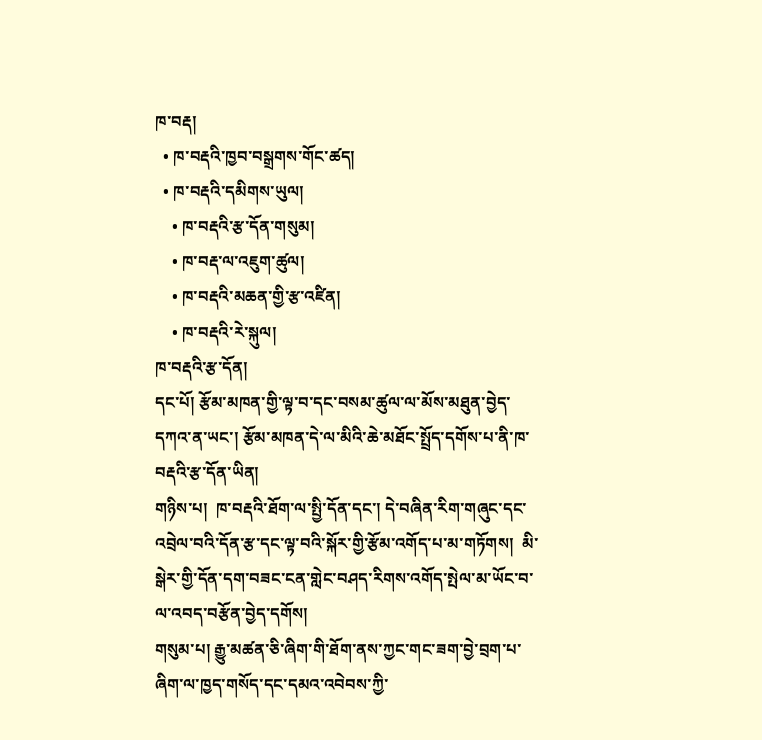ཁ་བརྡ།
  • ཁ་བརྡའི་ཁྱབ་བསྒྲགས་གོང་ཚད།
  • ཁ་བརྡའི་དམིགས་ཡུལ།
    • ཁ་བརྡའི་རྩ་དོན་གསུམ།
    • ཁ་བརྡ་ལ་འཇུག་ཚུལ།
    • ཁ་བརྡའི་མཆན་གྱི་རྩ་འཛིན།
    • ཁ་བརྡའི་རེ་སྐུལ།
ཁ་བརྡའི་རྩ་དོན།
དང་པོ། རྩོམ་མཁན་གྱི་ལྟ་བ་དང་བསམ་ཚུལ་ལ་མོས་མཐུན་བྱེད་དཀའ་ན་ཡང་། རྩོམ་མཁན་དེ་ལ་མིའི་ཆེ་མཐོང་སྤྲོད་དགོས་པ་ནི་ཁ་བརྡའི་རྩ་དོན་ཡིན།
གཉིས་པ།  ཁ་བརྡའི་ཐོག་ལ་སྤྱི་དོན་དང་། དེ་བཞིན་རིག་གཞུང་དང་འབྲེལ་བའི་དོན་རྩ་དང་ལྟ་བའི་སྐོར་གྱི་རྩོམ་འགོད་པ་མ་གཏོགས།  མི་སྒེར་གྱི་དོན་དག་བཟང་ངན་གླེང་བཤད་རིགས་འགོད་སྤེལ་མ་ཡོང་བ་ལ་འབད་བརྩོན་བྱེད་དགོས།
གསུམ་པ། རྒྱུ་མཚན་ཅི་ཞིག་གི་ཐོག་ནས་ཀྱང་གང་ཟག་བྱེ་བྲག་པ་ཞིག་ལ་ཁྱད་གསོད་དང་དམའ་འབེབས་ཀྱི་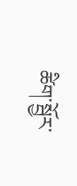ཚིག་སྦྱོར་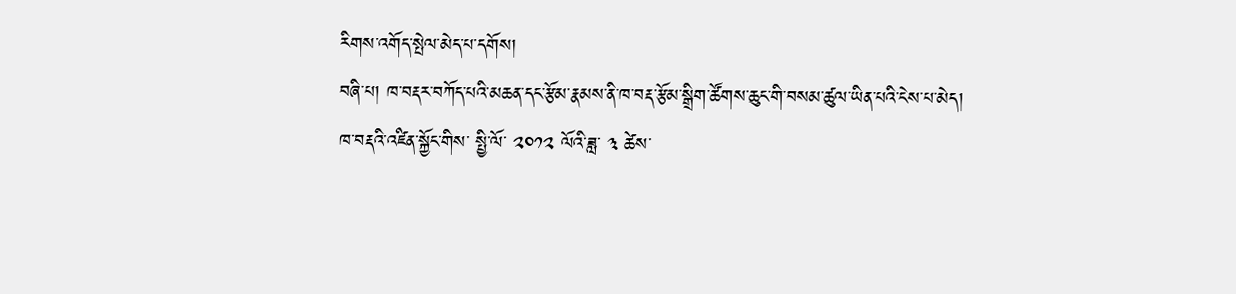རིགས་འགོད་སྤེལ་མེད་པ་དགོས།
བཞི་པ། ཁ་བརྡར་བཀོད་པའི་མཆན་དང་རྩོམ་རྣམས་ནི་ཁ་བརྡ་རྩོམ་སྒྲིག་ཚོགས་ཆུང་གི་བསམ་ཚུལ་ཡིན་པའི་ངེས་པ་མེད།
ཁ་བརྡའི་འཛིན་སྐྱོང་གིས་ སྤྱི་ལོ་ ༢༠༡༢ ལོའི་ཟླ་ ༣ ཚེས་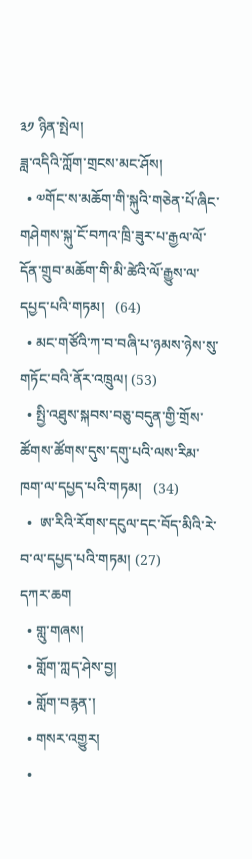༣༡ ཉིན་སྤེལ།
ཟླ་འདིའི་ཀློག་གྲངས་མང་ཤོས།
  • ༧གོང་ས་མཆོག་གི་སྐུའི་གཅེན་པོ་ཞིང་གཤེགས་སྐུ་ངོ་བཀའ་ཁྲི་ཟུར་པ་རྒྱལ་ལོ་དོན་གྲུབ་མཆོག་གི་མི་ཚེའི་ལོ་རྒྱུས་ལ་དཔྱད་པའི་གཏམ།   (64)
  • མང་གཙོའི་ཀ་བ་བཞི་པ་ཉམས་ཉེས་སུ་གཏོང་བའི་ནོར་འཁྲུལ། (53)
  • སྤྱི་འཐུས་སྐབས་བཅུ་བདུན་གྱི་གྲོས་ཚོགས་ཚོགས་དུས་དགུ་པའི་ལས་རིམ་ཁག་ལ་དཔྱད་པའི་གཏམ།   (34)
  •  ཨ་རིའི་རོགས་དངུལ་དང་བོད་མིའི་རེ་བ་ལ་དཔྱད་པའི་གཏམ། (27)
དཀར་ཆག
  • གླུ་གཞས།
  • གློག་ཀླད་ཤེས་བྱ།
  • གློག་བརྙན་།
  • གསར་འགྱུར།
  •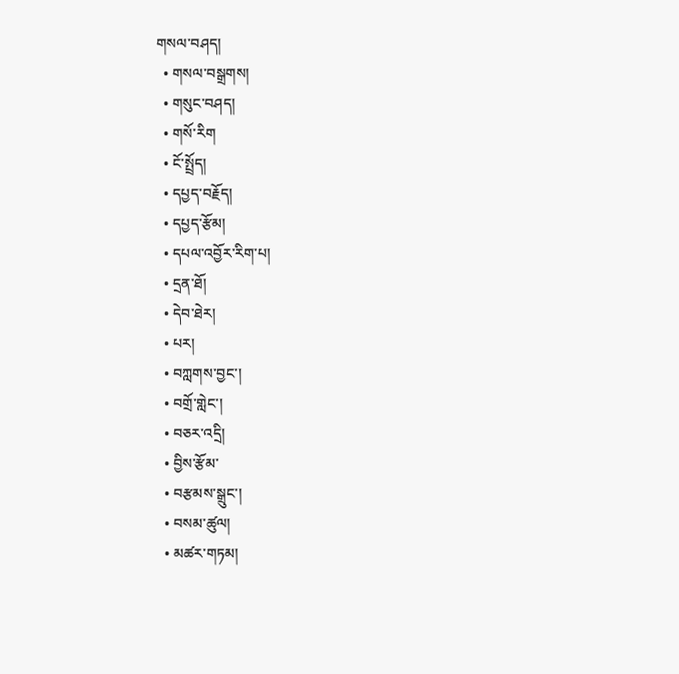གསལ་བཤད།
  • གསལ་བསྒྲགས།
  • གསུང་བཤད།
  • གསོ་རིག
  • ངོ་སྤྲོད།
  • དཔྱད་བརྗོད།
  • དཔྱད་རྩོམ།
  • དཔལ་འབྱོར་རིག་པ།
  • དྲན་ཐོ།
  • དེབ་ཐེར།
  • པར།
  • བཀླགས་བྱང་།
  • བགྲོ་གླེང་།
  • བཅར་འདྲི།
  • བྱིས་རྩོམ་
  • བརྩམས་སྒྲུང་།
  • བསམ་ཚུལ།
  • མཚར་གཏམ།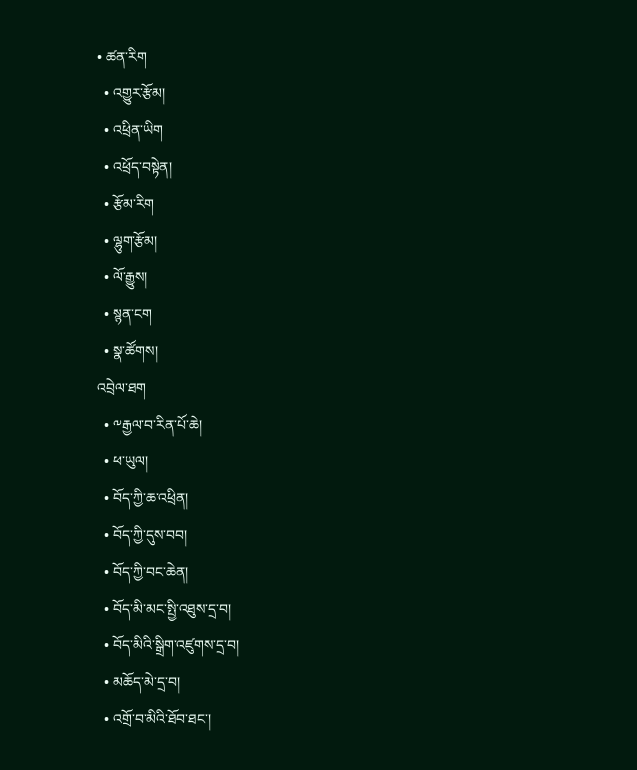• ཚན་རིག
  • འགྱུར་རྩོམ།
  • འཕྲིན་ཡིག
  • འཕྲོད་བསྟེན།
  • རྩོམ་རིག
  • ལྷུག་རྩོམ།
  • ལོ་རྒྱུས།
  • སྙན་ངག
  • སྣ་ཚོགས།
འབྲེལ་ཐག
  • ༸རྒྱལ་བ་རིན་པོ་ཆེ།
  • ཕ་ཡུལ།
  • བོད་ཀྱི་ཆ་འཕྲིན།
  • བོད་ཀྱི་དུས་བབ།
  • བོད་ཀྱི་བང་ཆེན།
  • བོད་མི་མང་སྤྱི་འཐུས་དྲ་བ།
  • བོད་མིའི་སྒྲིག་འཛུགས་དྲ་བ།
  • མཆོད་མེ་དྲ་བ།
  • འགྲོ་བ་མིའི་ཐོབ་ཐང་།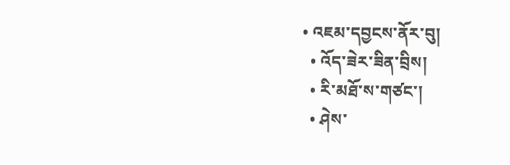• འཇམ་དབྱངས་ནོར་བུ།
  • འོད་ཟེར་ཟིན་བྲིས།
  • རི་མཐོ་ས་གཙང་།
  • ཤེས་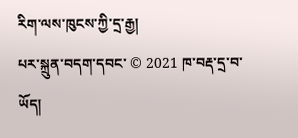རིག་ལས་ཁུངས་ཀྱི་དྲ་རྒྱ།
པར་སྐྲུན་བདག་དབང་ © 2021 ཁ་བརྡ་དྲ་བ་ཡོད།